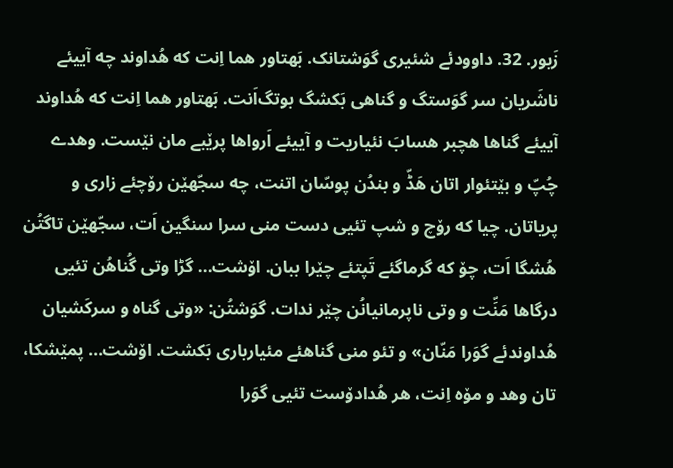زَبور. 32. داوودئے شئیری گوَشتانک. بَهتاور هما اِنت که هُداوند چه آییئے ناشَریان سر گوَستگ و گناهی بَکشگ بوتگ‌اَنت. بَهتاور هما اِنت که هُداوند آییئے گناها هچبر هسابَ نئیاریت و آییئے اَرواها پرێبے مان نێست. وهدے چُپّ و بێتئوار اتان هَڈّ و بندُن پوسّان اتنت، چه سجّهێن رۆچئے زاری و پریاتان. چیا که رۆچ و شپ تئیی دست منی سرا سنگین اَت، سجّهێن تاگتُن هُشگا اَت، چۆ که گرماگئے تَپتئے چێرا ببان. اۆشت... گڑا وتی گُناهُن تئیی درگاها مَنِّت و وتی ناپرمانیانُن چێر ندات. گوَشتُن: «وتی گناه و سرکَشیان هُداوندئے گوَرا مَنّان» و تئو منی گناهئے مئیارباری بَکشت. اۆشت... پمێشکا، تان وهد و مۆه اِنت، هر هُدادۆست تئیی گوَرا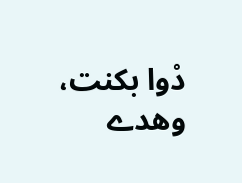دْوا بکنت، وهدے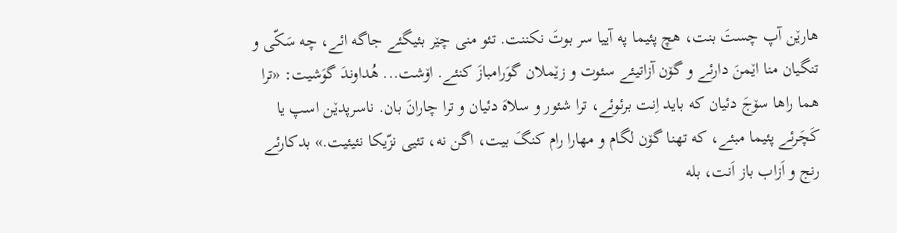هارێن آپ چستَ بنت، هچ پئیما په آییا سر بوتَ نکننت. تئو منی چێر بئیگئے جاگه ائے، چه سَکّی و تنگیان منا اێمنَ دارئے و گۆن آزاتیئے سئوت و زێملان گوَرامبازَ کنئے. اۆشت... هُداوندَ گوَشیت: «ترا هما راها سۆجَ دئیان که باید اِنت برئوئے، ترا شئور و سلاهَ دئیان و ترا چارانَ بان. ناسرپدێن اسپ یا کَچَرئے پئیما مبئے، که تهنا گۆن لگام و مهارا رام کنگَ بیت، اگن نه، تئیی نزّیکا نئیئیت.» بدکارئے رنج و اَزاب باز اَنت، بله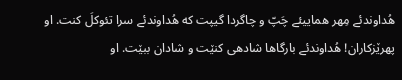هُداوندئے مِهر هماییئے چَپّ و چاگردا گیپت که هُداوندئے سرا تئوکلَ کنت. او پهرێزکاران! هُداوندئے بارگاها شادهی کنێت و شادان ببێت. او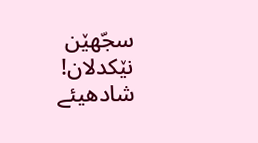سجّهێن نێکدلان! شادهیئے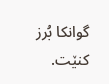گوانکا بُرز کنێت.